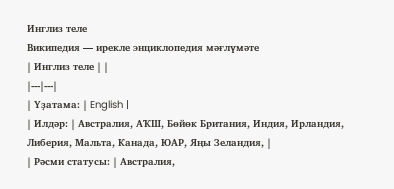Инглиз теле
Википедия — ирекле энциклопедия мәғлүмәте
| Инглиз теле | |
|---|---|
| Үҙатама: | English |
| Илдәр: | Австралия, АҠШ, Бөйөк Британия, Индия, Ирландия, Либерия, Мальта, Канада, ЮАР, Яңы Зеландия, |
| Рәсми статусы: | Австралия,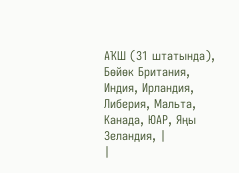АҠШ (31 штатында), Бөйөк Британия, Индия, Ирландия, Либерия, Мальта, Канада, ЮАР, Яңы Зеландия, |
|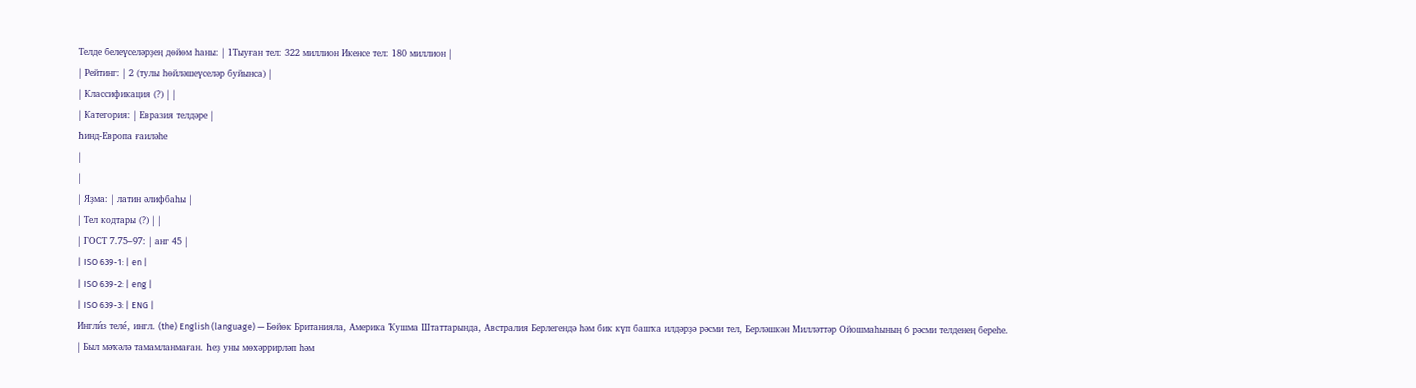Телде белеүселәрҙең дөйөм һаны: | 1Тыуған тел: 322 миллион Икенсе тел: 180 миллион |
| Рейтинг: | 2 (тулы һөйләшеүселәр буйынса) |
| Классификация (?) | |
| Категория: | Евразия телдәре |
Һинд-Европа ғаиләһе
|
|
| Яҙма: | латин әлифбаһы |
| Тел кодтары (?) | |
| ГОСТ 7.75–97: | анг 45 |
| ISO 639-1: | en |
| ISO 639-2: | eng |
| ISO 639-3: | ENG |
Ингли́з теле́, ингл. (the) English (language) — Бөйөк Британияла, Америка Ҡушма Штаттарында, Австралия Берлегендә һәм бик күп башҡа илдәрҙә рәсми тел, Берләшкән Милләттәр Ойошмаһының 6 рәсми телденең береһе.
| Был мәҡәлә тамамланмаған. Һеҙ уны мөхәррирләп һәм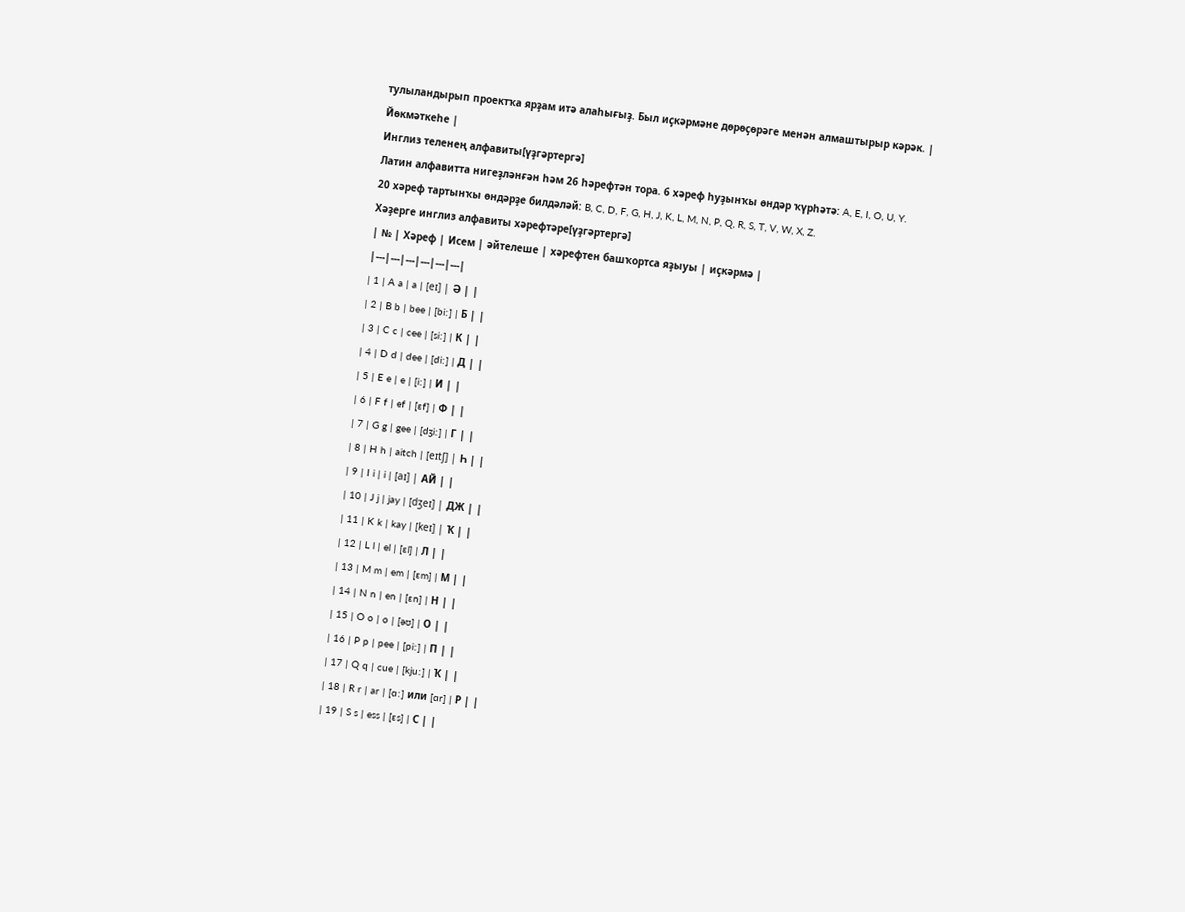тулыландырып проектҡа ярҙам итә алаһығыҙ. Был иҫкәрмәне дөрөҫөрәге менән алмаштырыр кәрәк. |
Йөкмәткеһе |
Инглиз теленең алфавиты[үҙгәртергә]
Латин алфавитта нигеҙләнғән һәм 26 һәрефтән тора. 6 хәреф һуҙынҡы өндәр ҡүрһәтә: A, E, I, O, U, Y.
20 хәреф тартынҡы өндәрҙе билдәләй: B, C, D, F, G, H, J, K, L, M, N, P, Q, R, S, T, V, W, X, Z.
Хәҙерге инглиз алфавиты хәрефтәре[үҙгәртергә]
| № | Хәреф | Исем | әйтелеше | хәрефтен башҡортса яҙыуы | иҫкәрмә |
|---|---|---|---|---|---|
| 1 | A a | a | [eɪ] | Ә | |
| 2 | B b | bee | [biː] | Б | |
| 3 | C c | cee | [siː] | К | |
| 4 | D d | dee | [diː] | Д | |
| 5 | E e | e | [iː] | И | |
| 6 | F f | ef | [ɛf] | Ф | |
| 7 | G g | gee | [dʒiː] | Г | |
| 8 | H h | aitch | [eɪtʃ] | Һ | |
| 9 | I i | i | [aɪ] | АЙ | |
| 10 | J j | jay | [dʒeɪ] | ДЖ | |
| 11 | K k | kay | [keɪ] | Ҡ | |
| 12 | L l | el | [ɛl] | Л | |
| 13 | M m | em | [ɛm] | М | |
| 14 | N n | en | [ɛn] | Н | |
| 15 | O o | o | [əʊ] | О | |
| 16 | P p | pee | [piː] | П | |
| 17 | Q q | cue | [kjuː] | Ҡ | |
| 18 | R r | ar | [ɑː] или [ɑr] | Р | |
| 19 | S s | ess | [ɛs] | С | |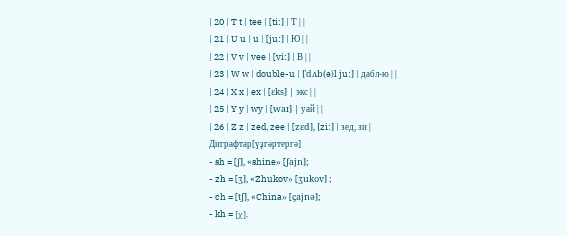| 20 | T t | tee | [tiː] | Т | |
| 21 | U u | u | [juː] | Ю | |
| 22 | V v | vee | [viː] | В | |
| 23 | W w | double-u | [ˈdʌb(ə)l juː] | дабл-ю | |
| 24 | X x | ex | [ɛks] | экс | |
| 25 | Y y | wy | [waɪ] | уай | |
| 26 | Z z | zed, zee | [zɛd], [ziː] | зед, зи |
Диграфтар[үҙгәртергә]
- sh = [ʃ], «shine» [ʃajn];
- zh = [ʒ], «Zhukov» [ʒukov] ;
- ch = [tʃ], «China» [çajnə];
- kh = [χ],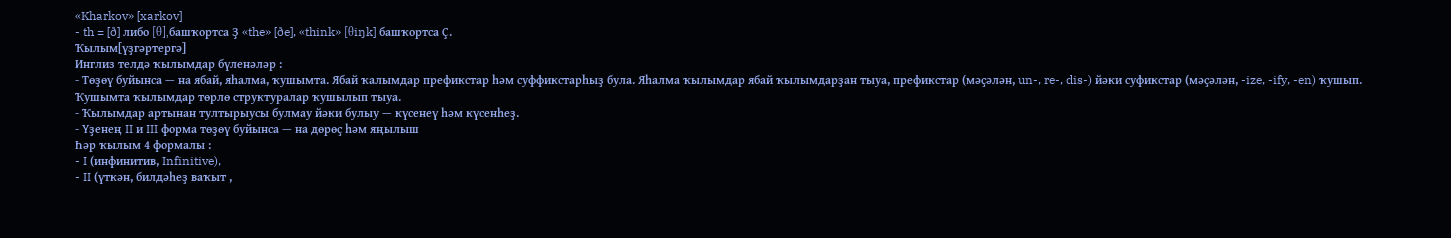«Kharkov» [xarkov]
- th = [ð] либо [θ],башҡортса Ҙ «the» [ðe], «think» [θiŋk] башҡортса Ҫ.
Ҡылым[үҙгәртергә]
Инглиз телдә ҡылымдар бүленәләр :
- Төҙөү буйынса — на ябай, яһалма, ҡушымта. Ябай ҡалымдар префикстар һәм суффикстарһыҙ була. Яһалма ҡылымдар ябай ҡылымдарҙан тыуа, префикстар (мәҫәлән, un-, re-, dis-) йәки суфикстар (мәҫәлән, -ize, -ify, -en) ҡушып. Ҡушымта ҡылымдар төрлө структуралар ҡушылып тыуа.
- Ҡылымдар артынан тултырыусы булмау йәки булыу — күсенеү һәм күсенһеҙ.
- Үҙенең II и III форма төҙөү буйынса — на дөрөҫ һәм яңылыш
Һәр ҡылым 4 формалы :
- I (инфинитив, Infinitive),
- II (үткән, билдәһеҙ ваҡыт ,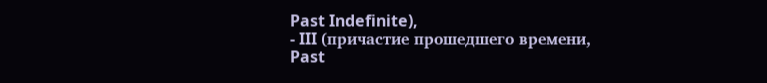Past Indefinite),
- III (причастие прошедшего времени, Past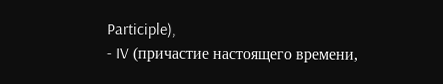Participle),
- IV (причастие настоящего времени,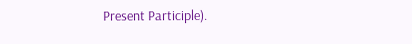Present Participle).